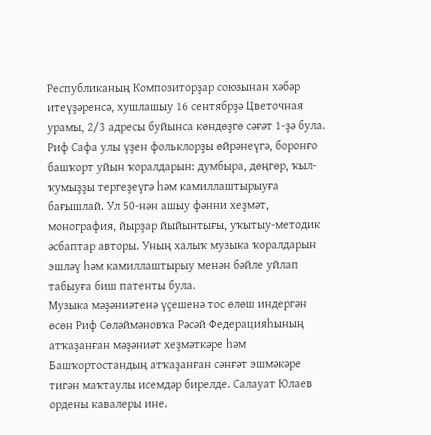Республиканың Композиторҙар союзынан хәбәр итеүҙәренсә, хушлашыу 16 сентябрҙә Цветочная урамы, 2/3 адресы буйынса көндөҙгө сәғәт 1-ҙә була.
Риф Сафа улы үҙен фольклорҙы өйрәнеүгә, боронғо башҡорт уйын ҡоралдарын: думбыра, дөңгөр, ҡыл-ҡумыҙҙы тергеҙеүгә һәм камиллаштырыуға бағышлай. Ул 50-нән ашыу фәнни хеҙмәт, монография, йырҙар йыйынтығы, уҡытыу-методик әсбаптар авторы. Уның халыҡ музыка ҡоралдарын эшләү һәм камиллаштырыу менән бәйле уйлап табыуға биш патенты була.
Музыка мәҙәниәтенә үҫешенә тос өлөш индергән өсөн Риф Сөләймәновҡа Рәсәй Федерацияһының атҡаҙанған мәҙәниәт хеҙмәткәре һәм Башҡортостандың атҡаҙанған сәнғәт эшмәкәре тигән маҡтаулы исемдәр бирелде. Салауат Юлаев ордены кавалеры ине.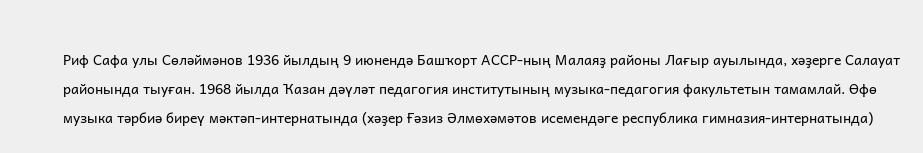Риф Сафа улы Сөләймәнов 1936 йылдың 9 июнендә Башҡорт АССР-ның Малаяҙ районы Лағыр ауылында, хәҙерге Салауат районында тыуған. 1968 йылда Ҡазан дәүләт педагогия институтының музыка-педагогия факультетын тамамлай. Өфө музыка тәрбиә биреү мәктәп-интернатында (хәҙер Ғәзиз Әлмөхәмәтов исемендәге республика гимназия-интернатында)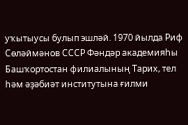уҡытыусы булып эшләй. 1970 йылда Риф Сөләймәнов СССР Фәндәр академияһы Башҡортостан филиалының Тарих, тел һәм әҙәбиәт институтына ғилми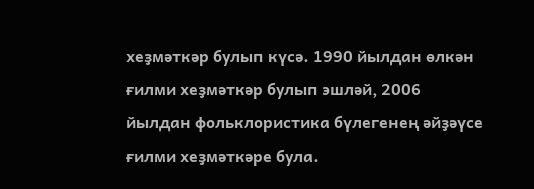хеҙмәткәр булып күсә. 1990 йылдан өлкән ғилми хеҙмәткәр булып эшләй, 2006 йылдан фольклористика бүлегенең әйҙәүсе ғилми хеҙмәткәре була.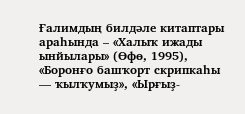Ғалимдың билдәле китаптары араһында – «Халыҡ ижады ынйылары» (Өфө, 1995), «Боронғо башҡорт скрипкаһы — ҡылҡумыҙ», «Ырғыҙ-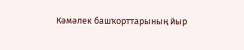Кәмәлек башҡорттарының йыр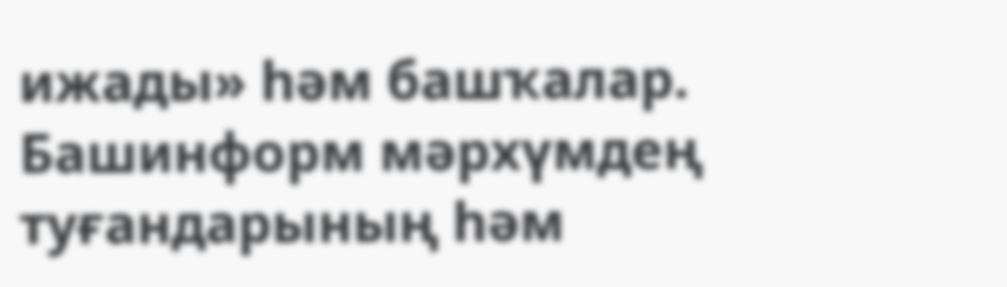ижады» һәм башҡалар.
Башинформ мәрхүмдең туғандарының һәм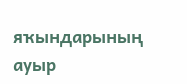яҡындарының ауыр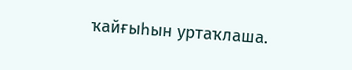ҡайғыһын уртаҡлаша.